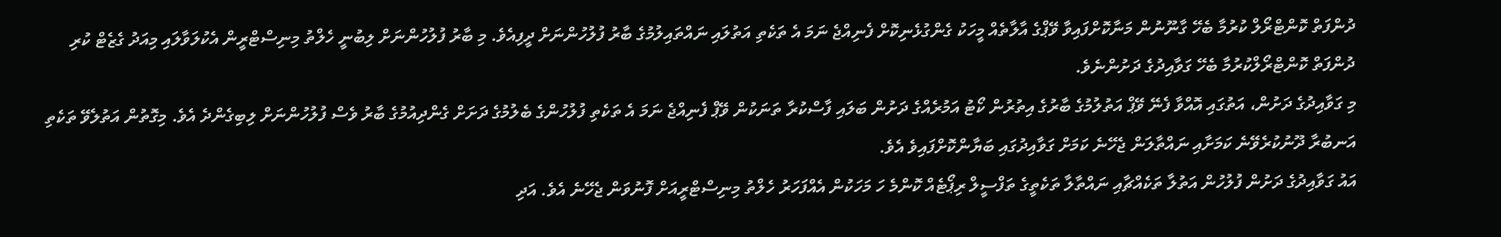ދުންފަތް ކޮންޓްރޯލް ކުރުމާ ބެހޭ ގާނޫނުން މަނާކޮށްފައިވާ ވޭޕްގެ އާލާތެއް މީހަކު ގެންގުޅެނިކޮށް ފެނިއްޖެ ނަމަ އެ ތަކެތި އަތުލައި ނައްތައިލުމުގެ ބާރު ފުލުހުންނަށް ދީފިއެވެ. މި ބާރު ފުލުހުންނަށް ލިބުނީ ހެލްތު މިނިސްޓްރީން އެކުލަވާލައި މިއަދު ގެޒެޓް ކުރި ދުންފަތް ކޮންޓްރޯލްކުރުމާ ބެހޭ ގަވާއިދުގެ ދަށުންނެވެ.
މި ގަވާއިދުގެ ދަށުން، އަތުގައި އޮއްވާ ފެނޭ ވޭޕް އަތުލުމުގެ ބާރުގެ އިތުރުން ކޯޓު އަމުރެއްގެ ދަށުން ބަލައި ފާސްކުރާ ތަނަކުން ވޭޕް ފެނިއްޖެ ނަމަ އެ ތަކެތި ފުލުހުންގެ ބެލުމުގެ ދަށަށް ގެންދިއުމުގެ ބާރު ވެސް ފުލުހުންނަށް ލިބިގެންދެ އެވެ. މިގޮތުން އަތުލެވޭ ތަކެތި އަނބުރާ ދޫނުކުރެވޭނެ ކަމަށާއި ނައްތާލަން ޖެހޭނެ ކަމަށް ގަވާއިދުގައި ބަޔާންކޮށްފައިވެ އެވެ.
އައު ގަވާއިދުގެ ދަށުން ފުލުހުން އަތުލާ ތަކެއްޗާއި ނައްތާލާ ތަކެތީގެ ތަފްސީލް ރިޕޯޓެއް ކޮންމެ ހަ މަހަކުން އެއްފަހަރު ހެލްތު މިނިސްޓްރީއަށް ފޮނުވަން ޖެހޭނެ އެވެ. އަދި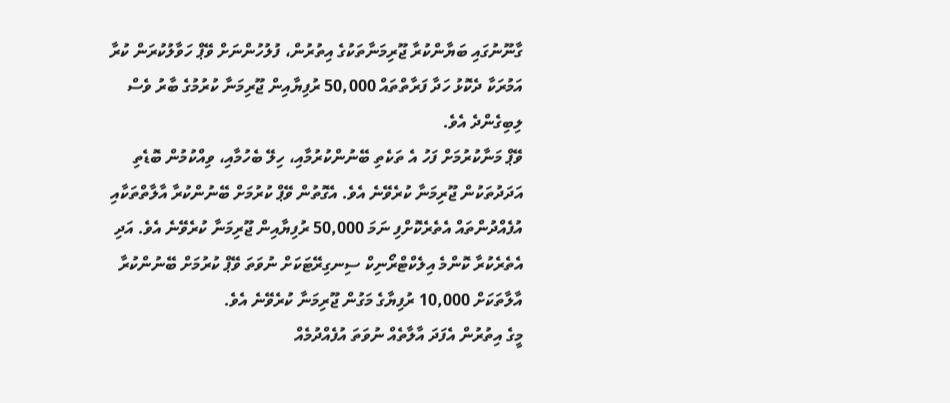ގާނޫނުގައި ބަޔާންކުރާ ޖޫރިމަނާތަކުގެ އިތުރުން، ފުލުހުންނަށް ވޭޕް ހަވާލުކުރަން ކުރާ އަމުރަކާ ދެކޮޅު ހަދާ ފަރާތްތައް 50,000 ރުފިޔާއިން ޖޫރިމަނާ ކުރުމުގެ ބާރު ވެސް ލިބިގެންދެ އެވެ.
ވޭޕް މަނާކުރުމަށް ފަހު އެ ތަކެތި ބޭނުންކުރުމާއި، ހިލޭ ބެހުމާއި، ވިއްކުމުން ބޮޑެތި އަދަދުތަކުން ޖޫރިމަނާ ކުރެވޭނެ އެވެ. އެގޮތުން ވޭޕް ކުރުމަށް ބޭނުންކުރާ އާލާތްތަކާއި އުފެއްދުންތައް އެތެރެކޮށްފި ނަމަ 50,000 ރުފިޔާއިން ޖޫރިމަނާ ކުރެވޭނެ އެވެ. އަދި އެތެރެކުރާ ކޮންމެ އިލެކްޓްރޯނިކް ސިނގިރޭޓަކަށް ނުވަތަ ވޭޕް ކުރުމަށް ބޭނުންކުރާ އާލާތަކަށް 10,000 ރުފިޔާގެ މަގުން ޖޫރިމަނާ ކުރެވޭނެ އެވެ.
މީގެ އިތުރުން އެފަދަ އާލާތެއް ނުވަތަ އުފެއްދުމެއް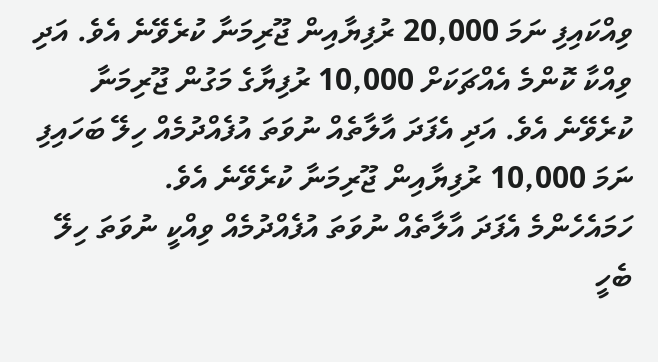ވިއްކައިފި ނަމަ 20,000 ރުފިޔާއިން ޖޫރިމަނާ ކުރެވޭނެ އެވެ. އަދި ވިއްކާ ކޮންމެ އެއްޗަކަށް 10,000 ރުފިޔާގެ މަގުން ޖޫރިމަނާ ކުރެވޭނެ އެވެ. އަދި އެފަދަ އާލާތެއް ނުވަތަ އުފެއްދުމެއް ހިލޭ ބަހައިފި ނަމަ 10,000 ރުފިޔާއިން ޖޫރިމަނާ ކުރެވޭނެ އެވެ.
ހަމައެހެންމެ އެފަދަ އާލާތެއް ނުވަތަ އުފެއްދުމެއް ވިއްކީ ނުވަތަ ހިލޭ ބެހީ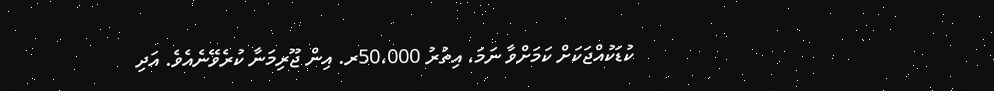ކުޑަކުއްޖަކަށް ކަމަށްވާ ނަމަ، އިތުރު 50،000ރ. އިން ޖޫރިމަނާ ކުރެވޭނެއެވެ. އަދި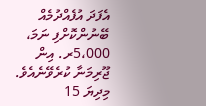އެފަދަ އުފެއްދުމެއް ބޭނުންކޮށްފި ނަމަ، 5،000ރ. އިން ޖޫރިމަނާ ކުރެވޭނެއެވެ.
މިދިޔަ 15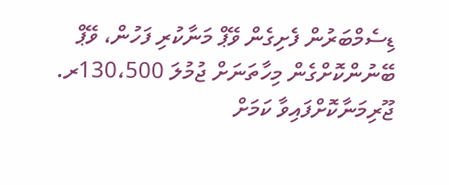ޑިސެމްބަރުން ފެށިގެން ވޭޕް މަނާކުރި ފަހުން، ވޭޕް ބޭނުންކޮށްގެން މިހާތަނަށް ޖުމުލަ 130،500ރ. ޖޫރިމަނާކޮށްފައިވާ ކަމަށް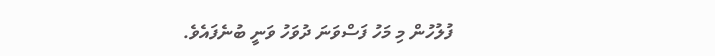ފުލުހުން މި މަހު ފަސްވަނަ ދުވަހު ވަނީ ބުނެފައެވެ.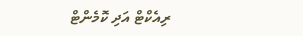ރިއެކްޓް އަދި ކޮމެންޓް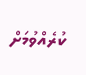ކުރެއްވުމަށް